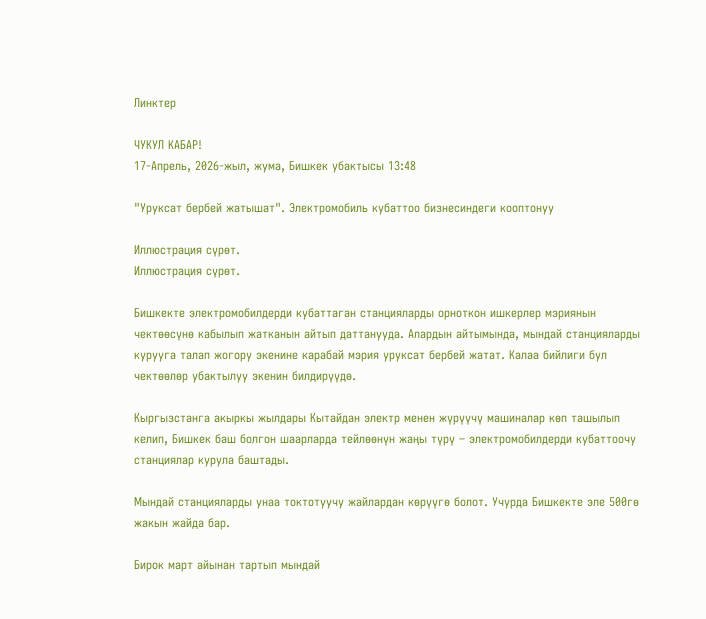Линктер

ЧУКУЛ КАБАР!
17-Апрель, 2026-жыл, жума, Бишкек убактысы 13:48

"Уруксат бербей жатышат". Электромобиль кубаттоо бизнесиндеги кооптонуу

Иллюстрация сүрөт.
Иллюстрация сүрөт.

Бишкекте электромобилдерди кубаттаган станцияларды орноткон ишкерлер мэриянын чектөөсүнө кабылып жатканын айтып даттанууда. Алардын айтымында, мындай станцияларды курууга талап жогору экенине карабай мэрия уруксат бербей жатат. Калаа бийлиги бул чектөөлөр убактылуу экенин билдирүүдө.

Кыргызстанга акыркы жылдары Кытайдан электр менен жүрүүчү машиналар көп ташылып келип, Бишкек баш болгон шаарларда тейлөөнүн жаңы түрү – электромобилдерди кубаттоочу станциялар курула баштады.

Мындай станцияларды унаа токтотуучу жайлардан көрүүгө болот. Учурда Бишкекте эле 500гө жакын жайда бар.

Бирок март айынан тартып мындай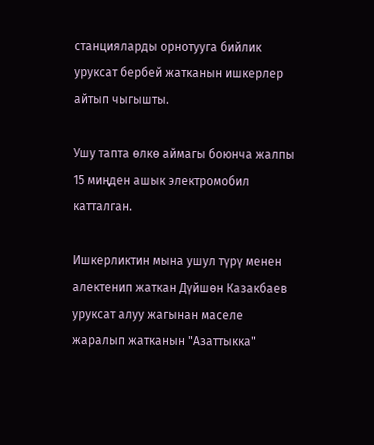станцияларды орнотууга бийлик уруксат бербей жатканын ишкерлер айтып чыгышты.

Ушу тапта өлкө аймагы боюнча жалпы 15 миңден ашык электромобил катталган.

Ишкерликтин мына ушул түрү менен алектенип жаткан Дүйшөн Казакбаев уруксат алуу жагынан маселе жаралып жатканын "Азаттыкка"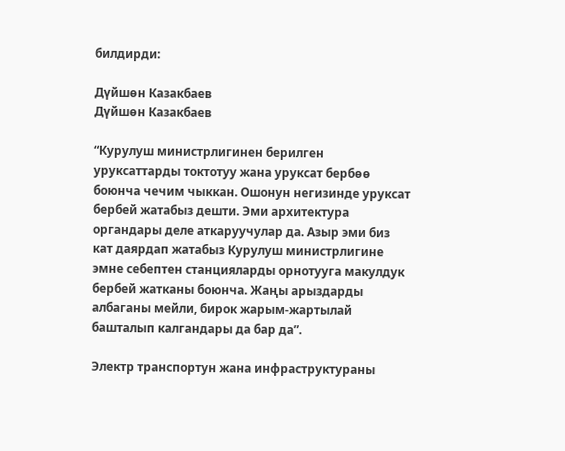билдирди:

Дүйшөн Казакбаев
Дүйшөн Казакбаев

“Курулуш министрлигинен берилген уруксаттарды токтотуу жана уруксат бербөө боюнча чечим чыккан. Ошонун негизинде уруксат бербей жатабыз дешти. Эми архитектура органдары деле аткаруучулар да. Азыр эми биз кат даярдап жатабыз Курулуш министрлигине эмне себептен станцияларды орнотууга макулдук бербей жатканы боюнча. Жаңы арыздарды албаганы мейли, бирок жарым-жартылай башталып калгандары да бар да”.

Электр транспортун жана инфраструктураны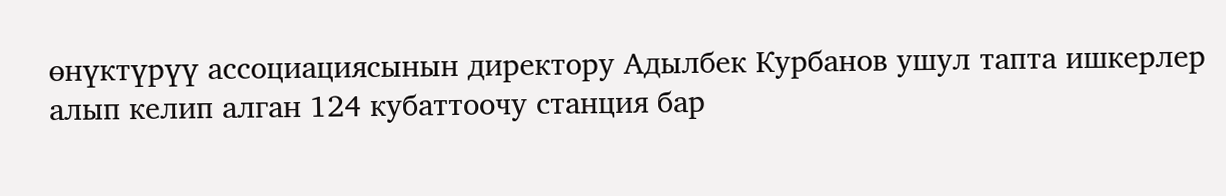өнүктүрүү ассоциациясынын директору Адылбек Курбанов ушул тапта ишкерлер алып келип алган 124 кубаттоочу станция бар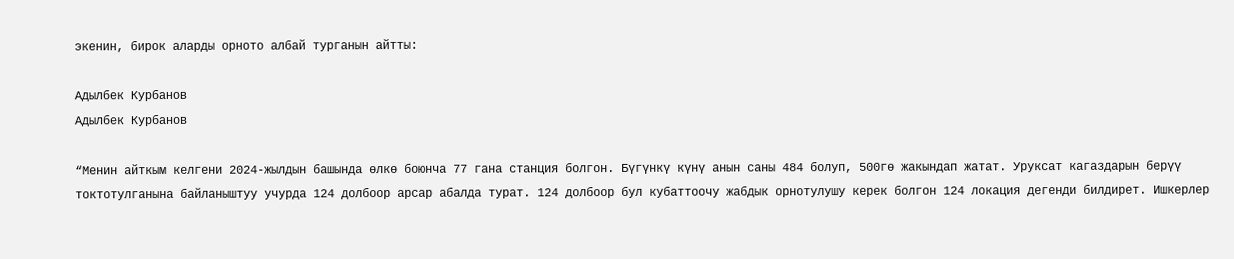экенин, бирок аларды орното албай турганын айтты:

Адылбек Курбанов
Адылбек Курбанов

“Менин айткым келгени 2024-жылдын башында өлкө боюнча 77 гана станция болгон. Бүгүнкү күнү анын саны 484 болуп, 500гө жакындап жатат. Уруксат кагаздарын берүү токтотулганына байланыштуу учурда 124 долбоор арсар абалда турат. 124 долбоор бул кубаттоочу жабдык орнотулушу керек болгон 124 локация дегенди билдирет. Ишкерлер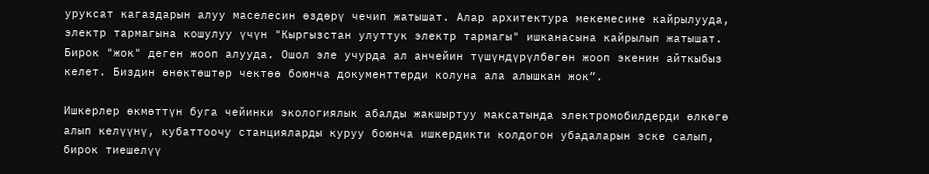уруксат кагаздарын алуу маселесин өздөрү чечип жатышат. Алар архитектура мекемесине кайрылууда, электр тармагына кошулуу үчүн "Кыргызстан улуттук электр тармагы" ишканасына кайрылып жатышат. Бирок "жок" деген жооп алууда. Ошол эле учурда ал анчейин түшүндүрүлбөгөн жооп экенин айткыбыз келет. Биздин өнөктөштөр чектөө боюнча документтерди колуна ала алышкан жок”.

Ишкерлер өкмөттүн буга чейинки экологиялык абалды жакшыртуу максатында электромобилдерди өлкөгө алып келүүнү, кубаттоочу станцияларды куруу боюнча ишкердикти колдогон убадаларын эске салып, бирок тиешелүү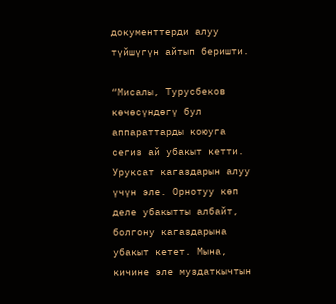документтерди алуу түйшүгүн айтып беришти.

“Мисалы, Турусбеков көчөсүндөгү бул аппараттарды коюуга сегиз ай убакыт кетти. Уруксат кагаздарын алуу үчүн эле. Орнотуу көп деле убакытты албайт, болгону кагаздарына убакыт кетет. Мына, кичине эле муздаткычтын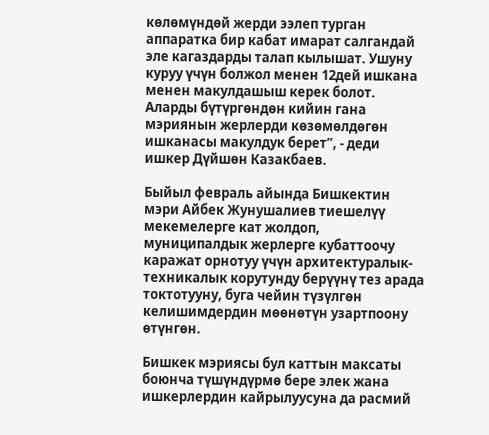көлөмүндөй жерди ээлеп турган аппаратка бир кабат имарат салгандай эле кагаздарды талап кылышат. Ушуну куруу үчүн болжол менен 12дей ишкана менен макулдашыш керек болот. Аларды бүтүргөндөн кийин гана мэриянын жерлерди көзөмөлдөгөн ишканасы макулдук берет”, - деди ишкер Дүйшөн Казакбаев.

Быйыл февраль айында Бишкектин мэри Айбек Жунушалиев тиешелүү мекемелерге кат жолдоп, муниципалдык жерлерге кубаттоочу каражат орнотуу үчүн архитектуралык-техникалык корутунду берүүнү тез арада токтотууну, буга чейин түзүлгөн келишимдердин мөөнөтүн узартпоону өтүнгөн.

Бишкек мэриясы бул каттын максаты боюнча түшүндүрмө бере элек жана ишкерлердин кайрылуусуна да расмий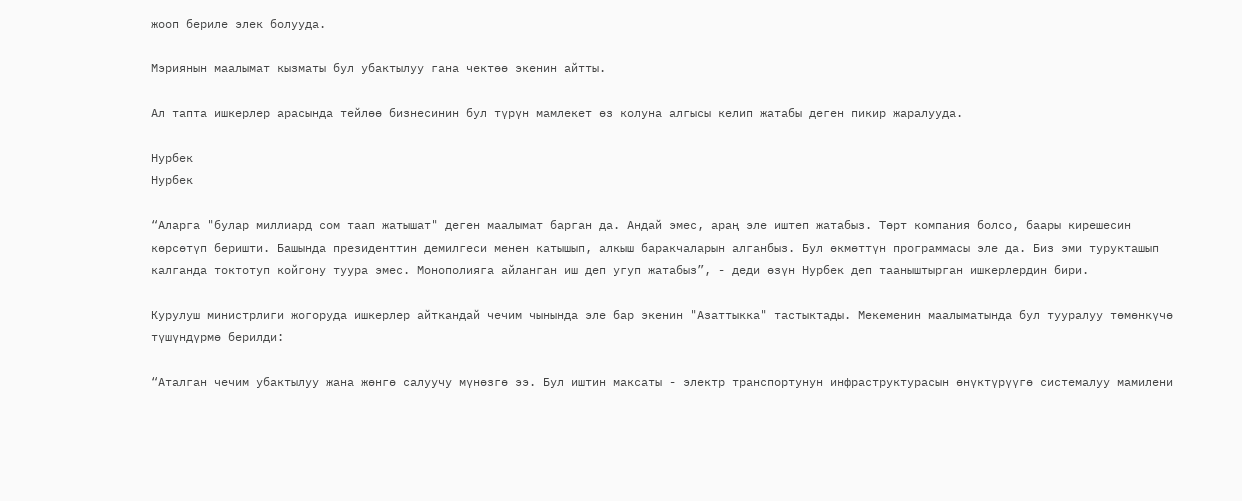жооп бериле элек болууда.

Мэриянын маалымат кызматы бул убактылуу гана чектөө экенин айтты.

Ал тапта ишкерлер арасында тейлөө бизнесинин бул түрүн мамлекет өз колуна алгысы келип жатабы деген пикир жаралууда.

Нурбек
Нурбек

“Аларга "булар миллиард сом таап жатышат" деген маалымат барган да. Андай эмес, араң эле иштеп жатабыз. Төрт компания болсо, баары кирешесин көрсөтүп беришти. Башында президенттин демилгеси менен катышып, алкыш баракчаларын алганбыз. Бул өкмөттүн программасы эле да. Биз эми турукташып калганда токтотуп койгону туура эмес. Монополияга айланган иш деп угуп жатабыз”, - деди өзүн Нурбек деп тааныштырган ишкерлердин бири.

Курулуш министрлиги жогоруда ишкерлер айткандай чечим чынында эле бар экенин "Азаттыкка" тастыктады. Мекеменин маалыматында бул тууралуу төмөнкүчө түшүндүрмө берилди:

“Аталган чечим убактылуу жана жөнгө салуучу мүнөзгө ээ. Бул иштин максаты - электр транспортунун инфраструктурасын өнүктүрүүгө системалуу мамилени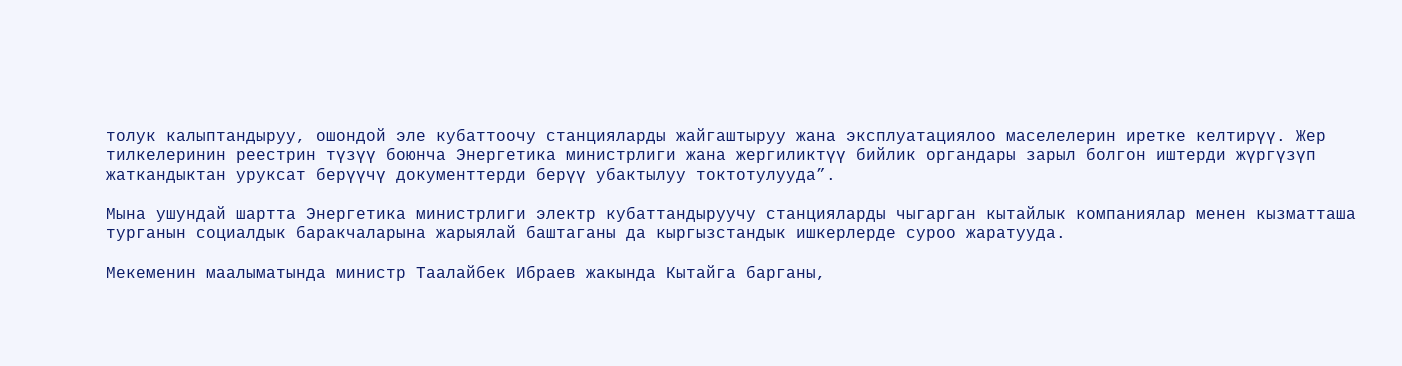толук калыптандыруу, ошондой эле кубаттоочу станцияларды жайгаштыруу жана эксплуатациялоо маселелерин иретке келтирүү. Жер тилкелеринин реестрин түзүү боюнча Энергетика министрлиги жана жергиликтүү бийлик органдары зарыл болгон иштерди жүргүзүп жаткандыктан уруксат берүүчү документтерди берүү убактылуу токтотулууда”.

Мына ушундай шартта Энергетика министрлиги электр кубаттандыруучу станцияларды чыгарган кытайлык компаниялар менен кызматташа турганын социалдык баракчаларына жарыялай баштаганы да кыргызстандык ишкерлерде суроо жаратууда.

Мекеменин маалыматында министр Таалайбек Ибраев жакында Кытайга барганы,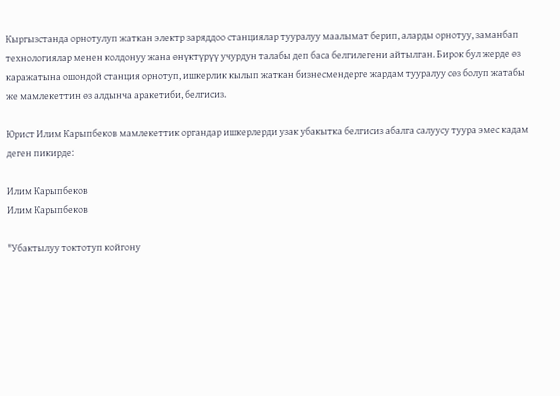Кыргызстанда орнотулуп жаткан электр заряддоо станциялар тууралуу маалымат берип, аларды орнотуу, заманбап технологиялар менен колдонуу жана өнүктүрүү учурдун талабы деп баса белгилегени айтылган. Бирок бул жерде өз каражатына ошондой станция орнотуп, ишкерлик кылып жаткан бизнесмендерге жардам тууралуу сөз болуп жатабы же мамлекеттин өз алдынча аракетиби, белгисиз.

Юрист Илим Карыпбеков мамлекеттик органдар ишкерлерди узак убакытка белгисиз абалга салуусу туура эмес кадам деген пикирде:

Илим Карыпбеков
Илим Карыпбеков

"Убактылуу токтотуп койгону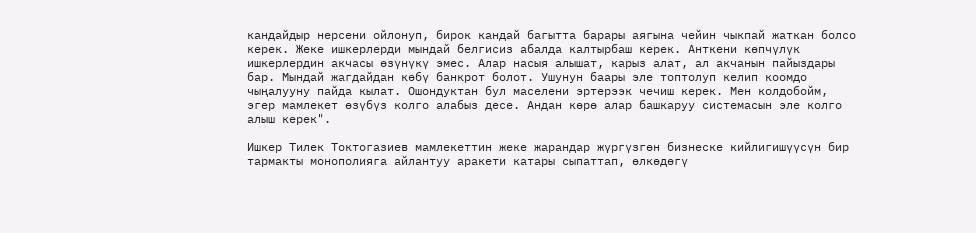кандайдыр нерсени ойлонуп, бирок кандай багытта барары аягына чейин чыкпай жаткан болсо керек. Жеке ишкерлерди мындай белгисиз абалда калтырбаш керек. Анткени көпчүлүк ишкерлердин акчасы өзүнүкү эмес. Алар насыя алышат, карыз алат, ал акчанын пайыздары бар. Мындай жагдайдан көбү банкрот болот. Ушунун баары эле топтолуп келип коомдо чыңалууну пайда кылат. Ошондуктан бул маселени эртерээк чечиш керек. Мен колдобойм, эгер мамлекет өзүбүз колго алабыз десе. Андан көрө алар башкаруу системасын эле колго алыш керек".

Ишкер Тилек Токтогазиев мамлекеттин жеке жарандар жүргүзгөн бизнеске кийлигишүүсүн бир тармакты монополияга айлантуу аракети катары сыпаттап, өлкөдөгү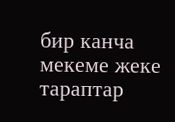бир канча мекеме жеке тараптар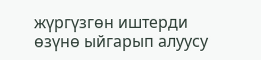жүргүзгөн иштерди өзүнө ыйгарып алуусу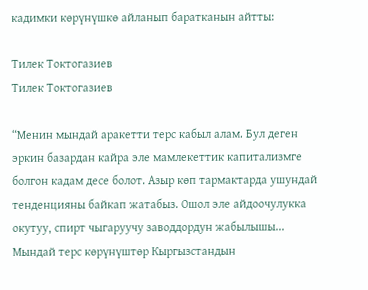кадимки көрүнүшкө айланып баратканын айтты:

Тилек Токтогазиев
Тилек Токтогазиев

“Менин мындай аракетти терс кабыл алам. Бул деген эркин базардан кайра эле мамлекеттик капитализмге болгон кадам десе болот. Азыр көп тармактарда ушундай тенденцияны байкап жатабыз. Ошол эле айдоочулукка окутуу, спирт чыгаруучу заводдордун жабылышы... Мындай терс көрүнүштөр Кыргызстандын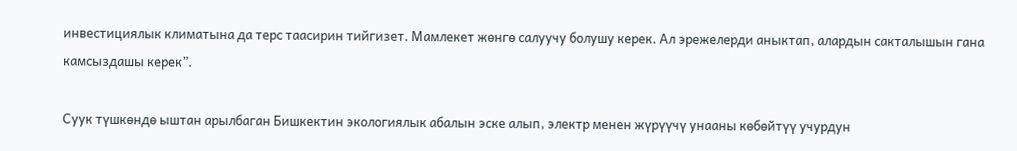инвестициялык климатына да терс таасирин тийгизет. Мамлекет жөнгө салуучу болушу керек. Ал эрежелерди аныктап, алардын сакталышын гана камсыздашы керек”.

Суук түшкөндө ыштан арылбаган Бишкектин экологиялык абалын эске алып, электр менен жүрүүчү унааны көбөйтүү учурдун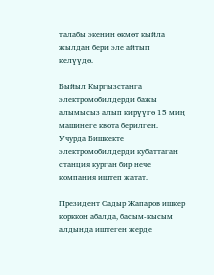талабы экенин өкмөт кыйла жылдан бери эле айтып келүүдө.

Быйыл Кыргызстанга электромобилдерди бажы алымысыз алып кирүүгө 15 миң машинеге квота берилген. Учурда Бишкекте электромобилдерди кубаттаган станция курган бир нече компания иштеп жатат.

Президент Садыр Жапаров ишкер корккон абалда, басым-кысым алдында иштеген жерде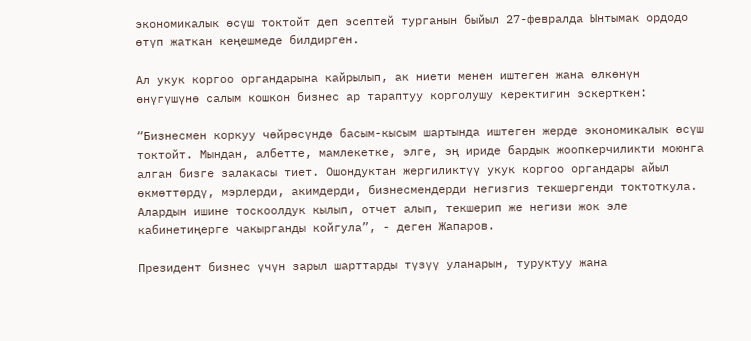экономикалык өсүш токтойт деп эсептей турганын быйыл 27-февралда Ынтымак ордодо өтүп жаткан кеңешмеде билдирген.

Ал укук коргоо органдарына кайрылып, ак ниети менен иштеген жана өлкөнүн өнүгүшүнө салым кошкон бизнес ар тараптуу корголушу керектигин эскерткен:

“Бизнесмен коркуу чөйрөсүндө басым-кысым шартында иштеген жерде экономикалык өсүш токтойт. Мындан, албетте, мамлекетке, элге, эң ириде бардык жоопкерчиликти моюнга алган бизге залакасы тиет. Ошондуктан жергиликтүү укук коргоо органдары айыл өкмөттөрдү, мэрлерди, акимдерди, бизнесмендерди негизгиз текшергенди токтоткула. Алардын ишине тоскоолдук кылып, отчет алып, текшерип же негизи жок эле кабинетиңерге чакырганды койгула”, - деген Жапаров.

Президент бизнес үчүн зарыл шарттарды түзүү уланарын, туруктуу жана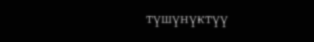түшүнүктүү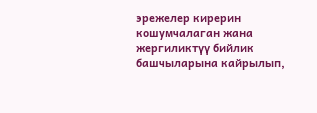эрежелер кирерин кошумчалаган жана жергиликтүү бийлик башчыларына кайрылып,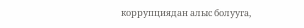коррупциядан алыс болууга,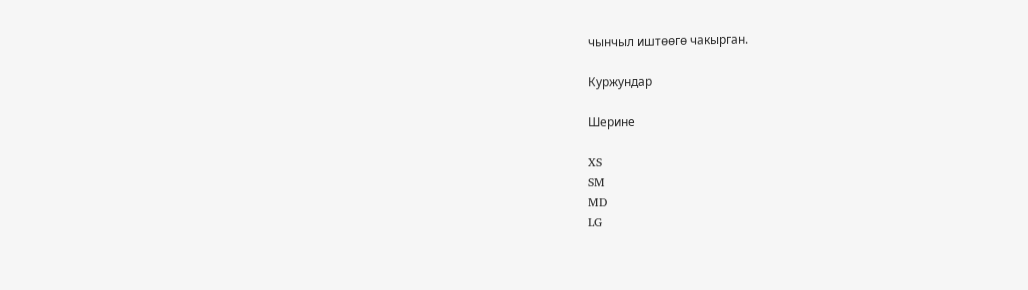чынчыл иштөөгө чакырган.

Куржундар

Шерине

XS
SM
MD
LG